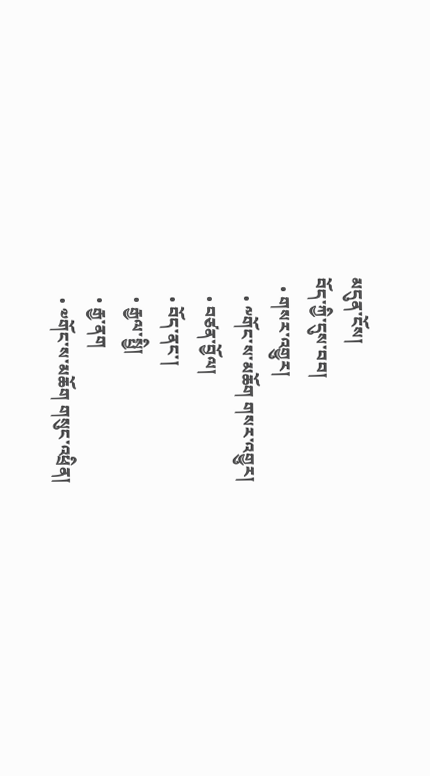མདུན་ངོས།
བོད་ཀྱི་དུས་བབ།
  • གསར་འགྱུར།
    • ༸གོང་ས་མཆོག གསར་འགྱུར།
    • བཙན་བྱོལ།
    • བོད་ནང་།
    • རྒྱལ་སྤྱི།
    • རྒྱ་ནག
    • ༧གོང་ས་མཆོག གསུང་འཕྲིན།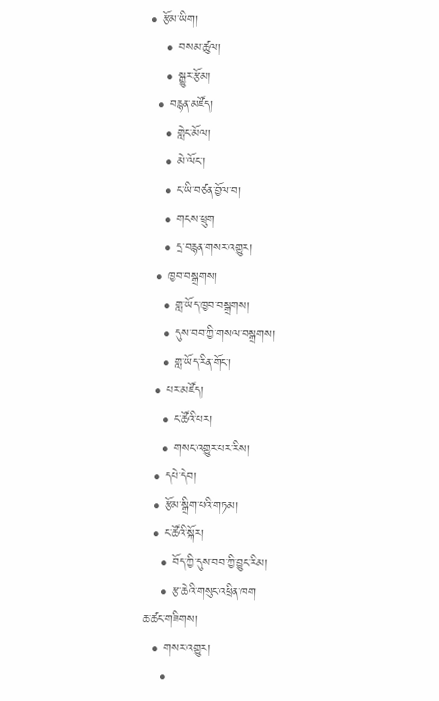• རྩོམ་ཡིག།
    • བསམ་ཚུལ།
    • སྒྱུར་རྩོམ།
  • བརྙན་མཛོད།
    • གླེང་མོལ།
    • མེ་ལོང་།
    • ང་ཡི་བཙན་བྱོལ་བ།
    • གངས་ཕྲུག
    • དྲ་བརྙན་གསར་འགྱུར།
  • ཁྱབ་བསྒྲགས།
    • གླ་ཡོད་ཁྱབ་བསྒྲགས།
    • དུས་བབ་ཀྱི་གསལ་བསྒྲགས།
    • གླ་ཡོད་རིན་གོང་།
  • པར་མཛོད།
    • ང་ཚོའི་པར།
    • གསང་འགྱུར་པར་རིས།
  • དཔེ་དེབ།
  • རྩོམ་སྒྲིག་པའི་གཏམ།
  • ང་ཚོའི་སྐོར།
    • བོད་ཀྱི་དུས་བབ་ཀྱི་བྱུང་རིམ།
    • རྩ་ཆེའི་གསུང་འཕྲིན་ཁག
ཆ་ཚང་གཟིགས།
  • གསར་འགྱུར།
    •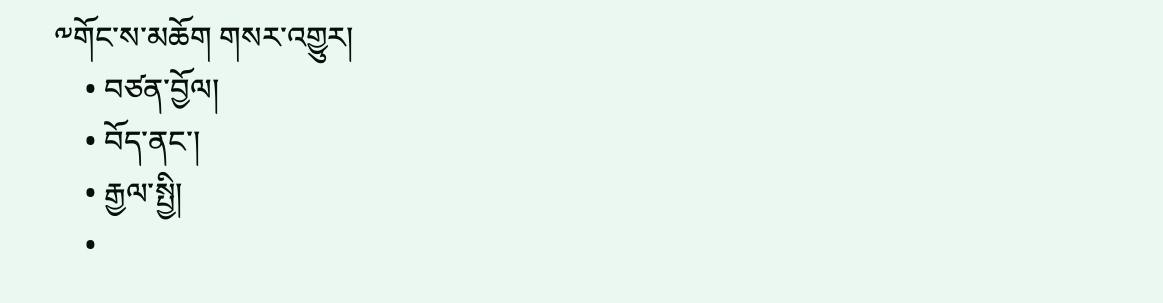༸གོང་ས་མཆོག གསར་འགྱུར།
    • བཙན་བྱོལ།
    • བོད་ནང་།
    • རྒྱལ་སྤྱི།
    •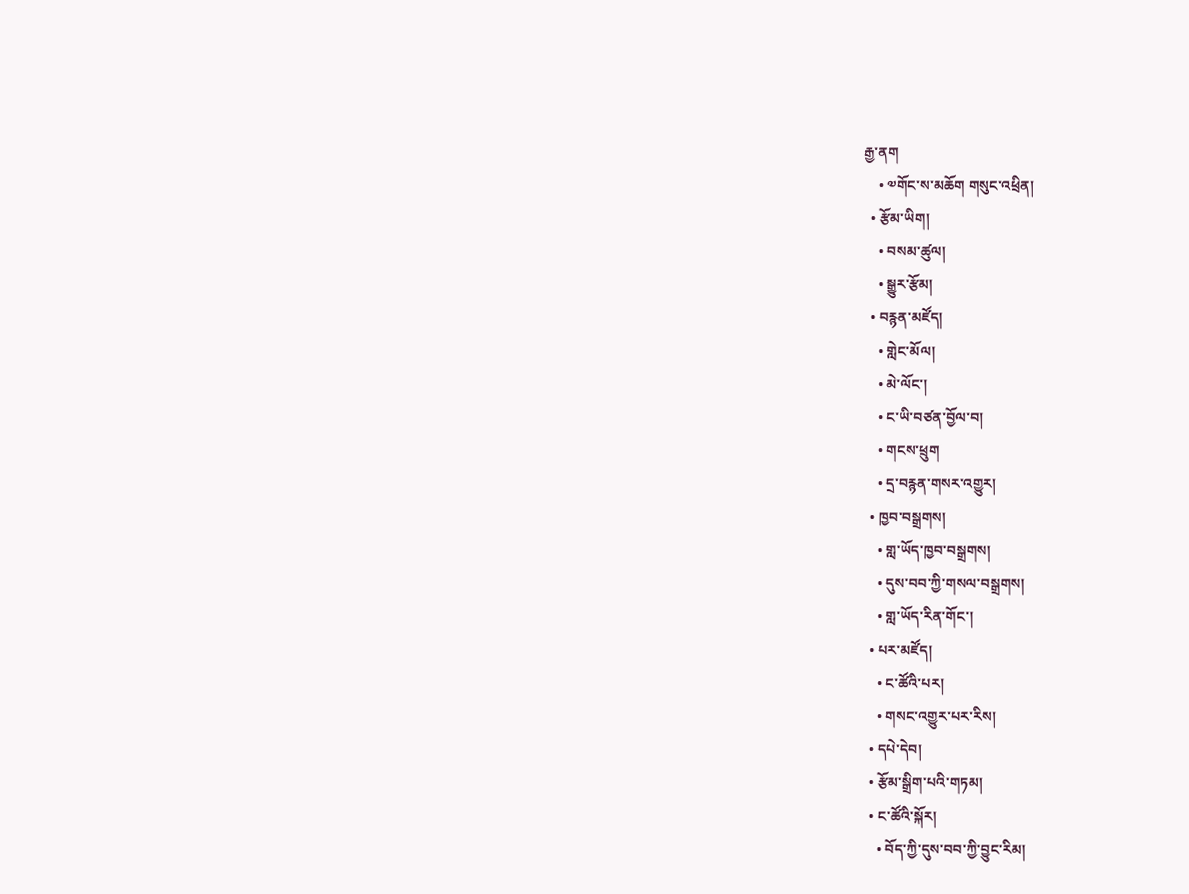རྒྱ་ནག
    • ༧གོང་ས་མཆོག གསུང་འཕྲིན།
  • རྩོམ་ཡིག།
    • བསམ་ཚུལ།
    • སྒྱུར་རྩོམ།
  • བརྙན་མཛོད།
    • གླེང་མོལ།
    • མེ་ལོང་།
    • ང་ཡི་བཙན་བྱོལ་བ།
    • གངས་ཕྲུག
    • དྲ་བརྙན་གསར་འགྱུར།
  • ཁྱབ་བསྒྲགས།
    • གླ་ཡོད་ཁྱབ་བསྒྲགས།
    • དུས་བབ་ཀྱི་གསལ་བསྒྲགས།
    • གླ་ཡོད་རིན་གོང་།
  • པར་མཛོད།
    • ང་ཚོའི་པར།
    • གསང་འགྱུར་པར་རིས།
  • དཔེ་དེབ།
  • རྩོམ་སྒྲིག་པའི་གཏམ།
  • ང་ཚོའི་སྐོར།
    • བོད་ཀྱི་དུས་བབ་ཀྱི་བྱུང་རིམ།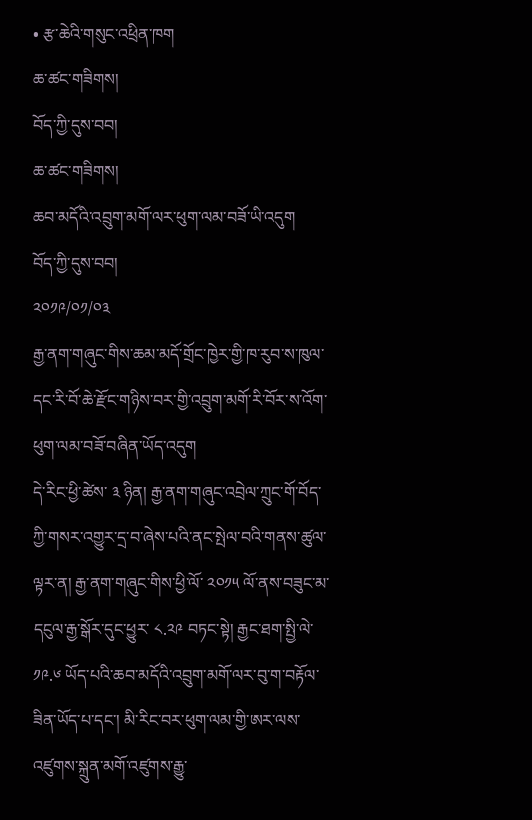• རྩ་ཆེའི་གསུང་འཕྲིན་ཁག
ཆ་ཚང་གཟིགས།
བོད་ཀྱི་དུས་བབ།
ཆ་ཚང་གཟིགས།
ཆབ་མདོའི་འབྲུག་མགོ་ལར་ཕུག་ལམ་བཟོ་ཡི་འདུག
བོད་ཀྱི་དུས་བབ།
༢༠༡༩/༠༡/༠༣
རྒྱ་ནག་གཞུང་གིས་ཆམ་མདོ་གྲོང་ཁྱེར་གྱི་ཁ་རུབ་ས་ཁུལ་དང་རི་བོ་ཆེ་རྫོང་གཉིས་བར་གྱི་འབྲུག་མགོ་རི་བོར་ས་འོག་ཕུག་ལམ་བཟོ་བཞིན་ཡོད་འདུག
དེ་རིང་ཕྱི་ཚེས་ ༣ ཉིན། རྒྱ་ནག་གཞུང་འབྲེལ་ཀྲུང་གོ་བོད་ཀྱི་གསར་འགྱུར་དྲ་བ་ཞེས་པའི་ནང་སྤེལ་བའི་གནས་ཚུལ་ལྟར་ན། རྒྱ་ནག་གཞུང་གིས་ཕྱི་ལོ་ ༢༠༡༥ ལོ་ནས་བཟུང་མ་དངུལ་རྒྱ་སྒོར་དུང་ཕྱུར་ ༨.༢༩ བཏང་སྟེ། རྒྱང་ཐག་སྤྱི་ལེ་ ༡༩.༦ ཡོད་པའི་ཆབ་མདོའི་འབྲུག་མགོ་ལར་བུ་ག་བརྟོལ་ཟིན་ཡོད་པ་དང་། མི་རིང་བར་ཕུག་ལམ་གྱི་ཨར་ལས་འཛུགས་སྐྲུན་མགོ་འཛུགས་རྒྱུ་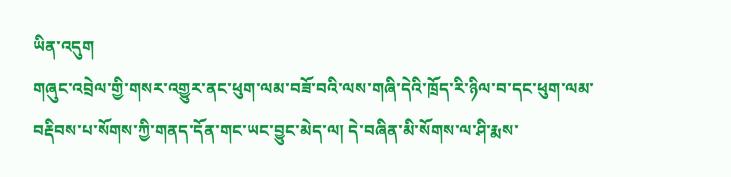ཡིན་འདུག
གཞུང་འབྲེལ་གྱི་གསར་འགྱུར་ནང་ཕུག་ལམ་བཟོ་བའི་ལས་གཞི་དེའི་ཁྲོད་རི་ཉིལ་བ་དང་ཕུག་ལམ་བརྡིབས་པ་སོགས་ཀྱི་གནད་དོན་གང་ཡང་བྱུང་མེད་ལ། དེ་བཞིན་མི་སོགས་ལ་ཤི་རྨས་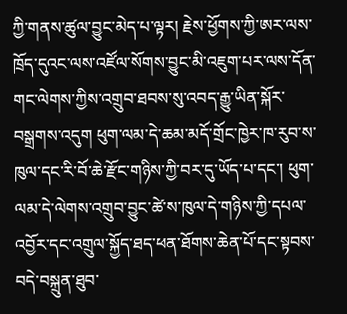ཀྱི་གནས་ཚུལ་བྱུང་མེད་པ་ལྟར། རྗེས་ཕྱོགས་ཀྱི་ཨར་ལས་ཁྲོད་དུའང་ལས་འཛོལ་སོགས་བྱུང་མི་འཇུག་པར་ལས་དོན་གང་ལེགས་ཀྱིས་འགྲུབ་ཐབས་སུ་འབད་རྒྱུ་ཡིན་སྐོར་བསྒྲགས་འདུག ཕུག་ལམ་དེ་ཆམ་མདོ་གྲོང་ཁྱེར་ཁ་རུབ་ས་ཁུལ་དང་རི་བོ་ཆེ་རྫོང་གཉིས་ཀྱི་བར་དུ་ཡོད་པ་དང་། ཕུག་ལམ་དེ་ལེགས་འགྲུབ་བྱུང་ཚེ་ས་ཁུལ་དེ་གཉིས་ཀྱི་དཔལ་འབྱོར་དང་འགྲུལ་སྐྱོད་ཐད་ཕན་ཐོགས་ཆེན་པོ་དང་སྟབས་བདེ་བསྐྲུན་ཐུབ་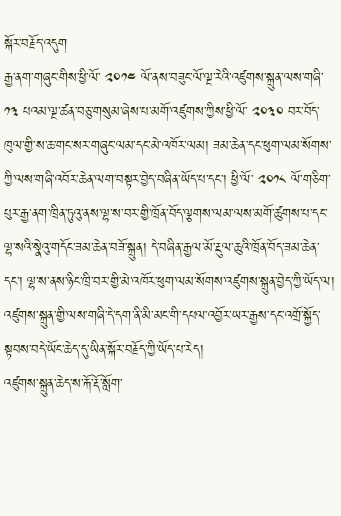སྐོར་བརྗོད་འདུག
རྒྱ་ནག་གཞུང་གིས་ཕྱི་ལོ་ ༢༠༡༤ ལོ་ནས་བཟུང་ལོ་ལྔ་རེའི་འཛུགས་སྐྲུན་ལས་གཞི་ ༡༣ པའམ་ལྔ་ཚན་བཅུ་གསུམ་ཞེས་པ་མགོ་འཛུགས་ཀྱིས་ཕྱི་ལོ་ ༢༠༣༠ བར་བོད་ཁུལ་གྱི་ས་ཆ་གང་སར་གཞུང་ལམ་དང་མེ་འཁོར་ལམ། ཟམ་ཆེན་དང་ཕུག་ལམ་སོགས་ཀྱི་ལས་གཞི་འབོར་ཆེན་ལག་བསྟར་བྱེད་བཞིན་ཡོད་པ་དང་། ཕྱི་ལོ་ ༢༠༡༨ ལོ་གཅིག་པུར་རྒྱ་ནག་ཁྲིན་ཏུའུ་ནས་ལྷ་ས་བར་གྱི་ཁྲོན་བོད་ལྕགས་ལམ་ལས་མགོ་ཚུགས་པ་དང་ལྷ་སའི་སྣེའུ་གདོང་ཟམ་ཆེན་བཟོ་སྐྲུན། དེ་བཞིན་རྒྱལ་མོ་རྔུལ་ཆུའི་ཁྲོན་བོད་ཟམ་ཆེན་དང་། ལྷ་ས་ནས་ཉིང་ཁྲི་བར་གྱི་མེ་འཁོར་ཕུག་ལམ་སོགས་འཛུགས་སྐྲུན་བྱེད་ཀྱི་ཡོད་ལ།  འཛུགས་སྐྲུན་གྱི་ལས་གཞི་དེ་དག་ནི་མི་མང་གི་དཔལ་འབྱོར་ཡར་རྒྱས་དང་འགྲོ་སྐྱོད་སྟབས་བདེ་ཡོང་ཆེད་དུ་ཡིན་སྐོར་བརྗོད་ཀྱི་ཡོད་པ་རེད།
འཛུགས་སྐྲུན་ཆེད་ས་རྐོ་རྡོ་སློག་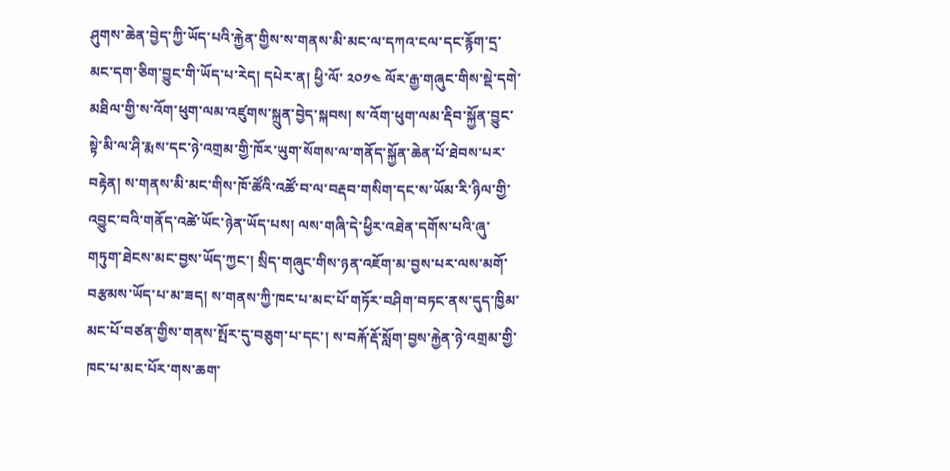ཤུགས་ཆེན་བྱེད་ཀྱི་ཡོད་པའི་རྐྱེན་གྱིས་ས་གནས་མི་མང་ལ་དཀའ་ངལ་དང་རྙོག་དྲ་མང་དག་ཅིག་བྱུང་གི་ཡོད་པ་རེད། དཔེར་ན། ཕྱི་ལོ་ ༢༠༡༤ ལོར་རྒྱ་གཞུང་གིས་སྡེ་དགེ་མཐིལ་གྱི་ས་འོག་ཕུག་ལམ་འཛུགས་སྐྲུན་བྱེད་སྐབས། ས་འོག་ཕུག་ལམ་རྡིབ་སྐྱོན་བྱུང་སྟེ་མི་ལ་ཤི་རྨས་དང་ཉེ་འགྲམ་གྱི་ཁོར་ཡུག་སོགས་ལ་གནོད་སྐྱོན་ཆེན་པོ་ཐེབས་པར་བརྟེན། ས་གནས་མི་མང་གིས་ཁོ་ཚོའི་འཚོ་བ་ལ་བརྡབ་གསིག་དང་ས་ཡོམ་རི་ཉིལ་གྱི་འབྱུང་བའི་གནོད་འཚེ་ཡོང་ཉེན་ཡོད་པས། ལས་གཞི་དེ་ཕྱིར་འཐེན་དགོས་པའི་ཞུ་གཏུག་ཐེངས་མང་བྱས་ཡོད་ཀྱང་། སྲིད་གཞུང་གིས་ཉན་འཇོག་མ་བྱས་པར་ལས་མགོ་བརྩམས་ཡོད་པ་མ་ཟད། ས་གནས་ཀྱི་ཁང་པ་མང་པོ་གཏོར་བཤིག་བཏང་ནས་དུད་ཁྱིམ་མང་པོ་བཙན་གྱིས་གནས་སྤོར་དུ་བཅུག་པ་དང་། ས་བརྐོ་རྡོ་སློག་བྱས་རྐྱེན་ཉེ་འགྲམ་གྱི་ཁང་པ་མང་པོར་གས་ཆག་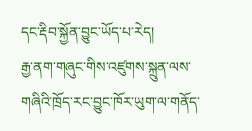དང་རྡིབ་སྐྱོན་བྱུང་ཡོད་པ་རེད།
རྒྱ་ནག་གཞུང་གིས་འཛུགས་སྐྲུན་ལས་གཞིའི་ཁྲོད་རང་བྱུང་ཁོར་ཡུག་ལ་གནོད་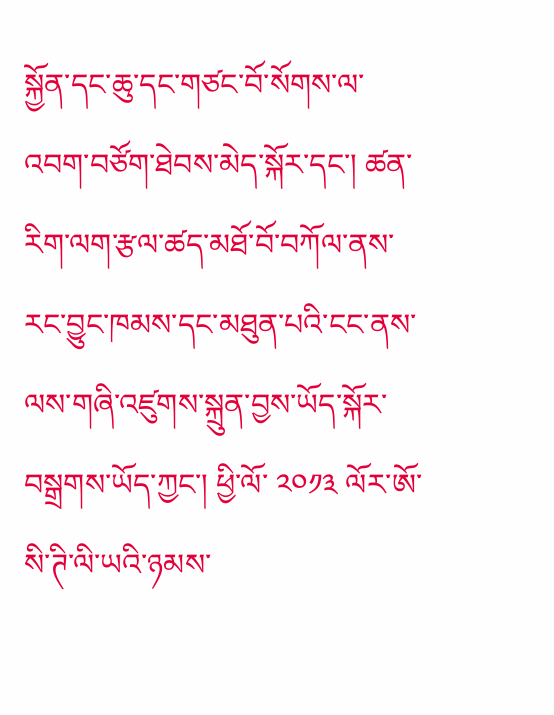སྐྱོན་དང་ཆུ་དང་གཙང་བོ་སོགས་ལ་འབག་བཙོག་ཐེབས་མེད་སྐོར་དང་། ཚན་རིག་ལག་རྩལ་ཚད་མཐོ་བོ་བཀོལ་ནས་རང་བྱུང་ཁམས་དང་མཐུན་པའི་ངང་ནས་ལས་གཞི་འཛུགས་སྐྲུན་བྱས་ཡོད་སྐོར་བསྒྲགས་ཡོད་ཀྱང་། ཕྱི་ལོ་ ༢༠༡༣ ལོར་ཨོ་སི་ཊི་ལི་ཡའི་ཉམས་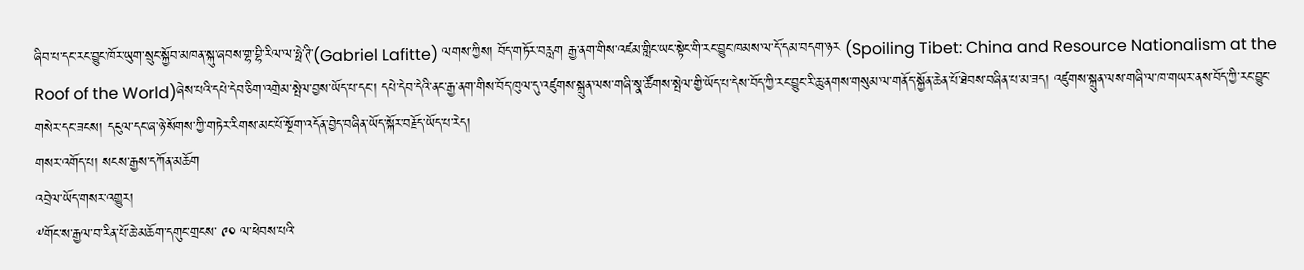ཞིབ་པ་དང་རང་བྱུང་ཁོར་ཡུག་སྲུང་སྐྱོབ་མཁན་སྐུ་ཞབས་གྷ་བྷི་རིལ་ལ་ཧྥེ་ཊི་(Gabriel Lafitte) ལགས་ཀྱིས། བོད་གཏོར་བརླག རྒྱ་ནག་གིས་འཛམ་གླིང་ཡང་སྟེང་གི་རང་བྱུང་ཁམས་ལ་དོ་དམ་བདག་ཉར (Spoiling Tibet: China and Resource Nationalism at the Roof of the World)ཞེས་པའི་དཔེ་དེབ་ཅིག་འགྲེམ་སྤེལ་བྱས་ཡོད་པ་དང་། དཔེ་དེབ་དེའི་ནང་རྒྱ་ནག་གིས་བོད་ཁུལ་དུ་འཛུགས་སྐྲུན་ལས་གཞི་སྣ་ཚོགས་སྤེལ་གྱི་ཡོད་པ་དེས་བོད་ཀྱི་རང་བྱུང་རི་ཆུ་ནགས་གསུམ་ལ་གནོད་སྐྱོན་ཆེན་པོ་ཐེབས་བཞིན་པ་མ་ཟད། འཛུགས་སྐྲུན་ལས་གཞི་ལ་ཁ་གཡར་ནས་བོད་ཀྱི་རང་བྱུང་གསེར་དང་ཟངས། དངུལ་དང་ཞ་ཉེ་སོགས་ཀྱི་གཏེར་རིགས་མང་པོ་སྔོག་འདོན་བྱེད་བཞིན་ཡོད་སྐོར་བརྗོད་ཡོད་པ་རེད།
གསར་འགོད་པ། སངས་རྒྱས་དཀོན་མཆོག
འབྲེལ་ཡོད་གསར་འགྱུར།
༸གོང་ས་རྒྱལ་བ་རིན་པོ་ཆེ་མཆོག་དགུང་གྲངས་ ༩༠ ལ་ཕེབས་པའི་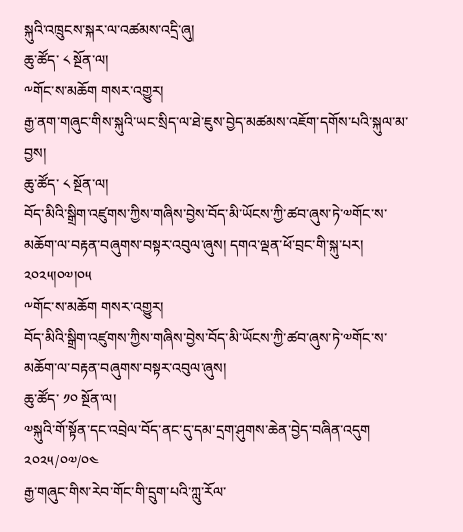སྐུའི་འཁྲུངས་སྐར་ལ་འཚམས་འདྲི་ཞུ།
ཆུ་ཚོད་ ༨ སྔོན་ལ།
༸གོང་ས་མཆོག གསར་འགྱུར།
རྒྱ་ནག་གཞུང་གིས་སྐུའི་ཡང་སྲིད་ལ་ཐེ་ཇུས་བྱེད་མཚམས་འཇོག་དགོས་པའི་སྐུལ་མ་བྱས།
ཆུ་ཚོད་ ༨ སྔོན་ལ།
བོད་མིའི་སྒྲིག་འཛུགས་ཀྱིས་གཞིས་བྱེས་བོད་མི་ཡོངས་ཀྱི་ཚབ་ཞུས་ཏེ་༧གོང་ས་མཆོག་ལ་བརྟན་བཞུགས་བསྟར་འབུལ་ཞུས། དགའ་ལྡན་ཕོ་བྲང་གི་སྐུ་པར། ༢༠༢༥།༠༧།༠༥
༸གོང་ས་མཆོག གསར་འགྱུར།
བོད་མིའི་སྒྲིག་འཛུགས་ཀྱིས་གཞིས་བྱེས་བོད་མི་ཡོངས་ཀྱི་ཚབ་ཞུས་ཏེ་༧གོང་ས་མཆོག་ལ་བརྟན་བཞུགས་བསྟར་འབུལ་ཞུས།
ཆུ་ཚོད་ ༡༠ སྔོན་ལ།
༧སྐུའི་གོ་སྟོན་དང་འབྲེལ་བོད་ནང་དུ་དམ་དྲག་ཤུགས་ཆེན་བྱེད་བཞིན་འདུག
༢༠༢༥/༠༧/༠༤
རྒྱ་གཞུང་གིས་རེབ་གོང་གི་དྲུག་པའི་ཀླུ་རོལ་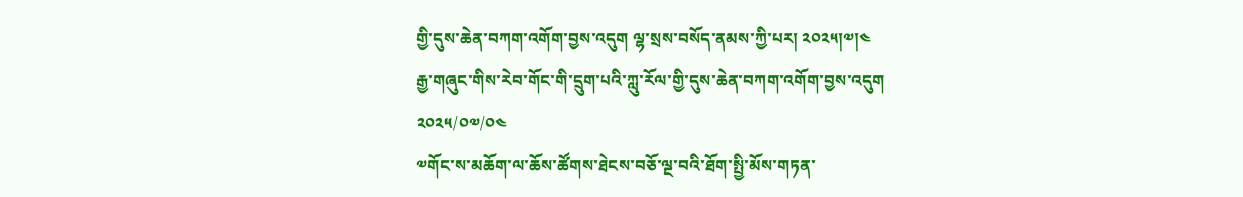གྱི་དུས་ཆེན་བཀག་འགོག་བྱས་འདུག ལྷ་སྲས་བསོད་ནམས་ཀྱི་པར། ༢༠༢༥།༧།༤
རྒྱ་གཞུང་གིས་རེབ་གོང་གི་དྲུག་པའི་ཀླུ་རོལ་གྱི་དུས་ཆེན་བཀག་འགོག་བྱས་འདུག
༢༠༢༥/༠༧/༠༤
༧གོང་ས་མཆོག་ལ་ཆོས་ཚོགས་ཐེངས་བཅོ་ལྔ་བའི་ཐོག་སྤྱི་མོས་གཏན་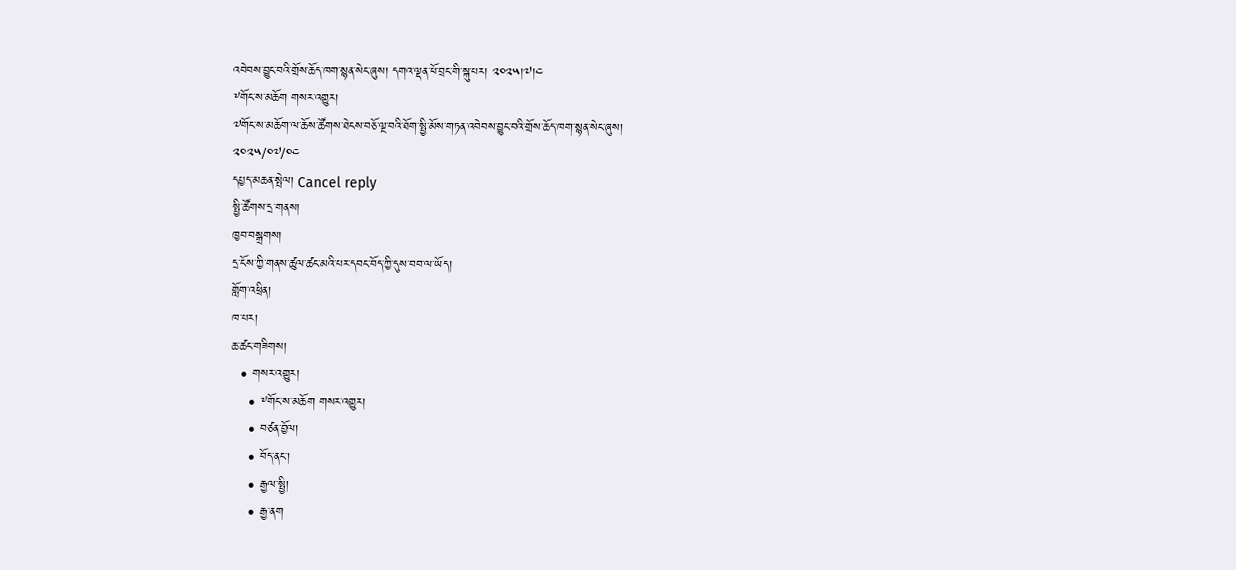འབེབས་བྱུང་བའི་གྲོས་ཆོད་ཁག་སྙན་སེང་ཞུས། དགའ་ལྡན་ཕོ་བྲང་གི་སྐུ་པར། ༢༠༢༥།༧།༤
༸གོང་ས་མཆོག གསར་འགྱུར།
༧གོང་ས་མཆོག་ལ་ཆོས་ཚོགས་ཐེངས་བཅོ་ལྔ་བའི་ཐོག་སྤྱི་མོས་གཏན་འབེབས་བྱུང་བའི་གྲོས་ཆོད་ཁག་སྙན་སེང་ཞུས།
༢༠༢༥/༠༧/༠༤
དཔྱད་མཆན་སྤེལ། Cancel reply
སྤྱི་ཚོགས་དྲ་གནས།
ཁྱབ་བསྒྲགས།
དྲ་ངོས་ཀྱི་གནས་ཚུལ་ཚང་མའི་པར་དབང་བོད་ཀྱི་དུས་བབ་ལ་ཡོད།
གློག་འཕྲིན།
ཁ་པར།
ཆ་ཚང་གཟིགས།
  • གསར་འགྱུར།
    • ༸གོང་ས་མཆོག གསར་འགྱུར།
    • བཙན་བྱོལ།
    • བོད་ནང་།
    • རྒྱལ་སྤྱི།
    • རྒྱ་ནག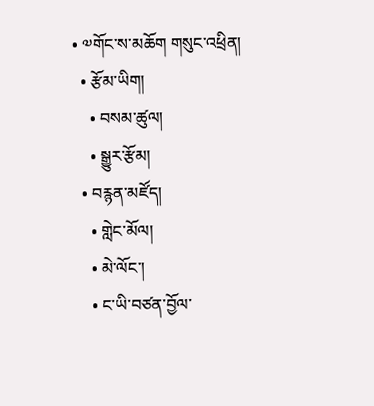• ༧གོང་ས་མཆོག གསུང་འཕྲིན།
  • རྩོམ་ཡིག།
    • བསམ་ཚུལ།
    • སྒྱུར་རྩོམ།
  • བརྙན་མཛོད།
    • གླེང་མོལ།
    • མེ་ལོང་།
    • ང་ཡི་བཙན་བྱོལ་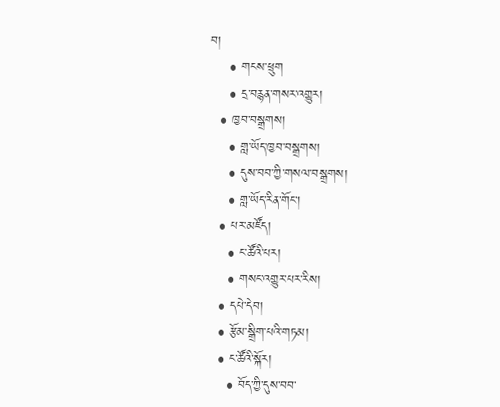བ།
    • གངས་ཕྲུག
    • དྲ་བརྙན་གསར་འགྱུར།
  • ཁྱབ་བསྒྲགས།
    • གླ་ཡོད་ཁྱབ་བསྒྲགས།
    • དུས་བབ་ཀྱི་གསལ་བསྒྲགས།
    • གླ་ཡོད་རིན་གོང་།
  • པར་མཛོད།
    • ང་ཚོའི་པར།
    • གསང་འགྱུར་པར་རིས།
  • དཔེ་དེབ།
  • རྩོམ་སྒྲིག་པའི་གཏམ།
  • ང་ཚོའི་སྐོར།
    • བོད་ཀྱི་དུས་བབ་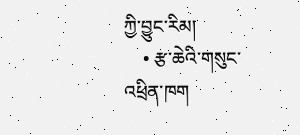ཀྱི་བྱུང་རིམ།
    • རྩ་ཆེའི་གསུང་འཕྲིན་ཁག